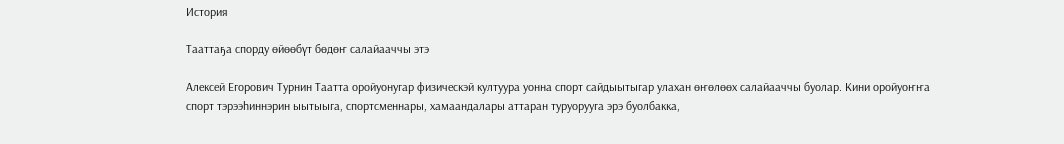История

Тааттаҕа спорду өйөөбүт бөдөҥ салайааччы этэ

Алексей Егорович Турнин Таатта оройуонугар физическэй култуура уонна спорт сайдыытыгар улахан өҥөлөөх салайааччы буолар. Кини оройуоҥҥа спорт тэрээһиннэрин ыытыыга, спортсменнары, хамаандалары аттаран туруорууга эрэ буолбакка,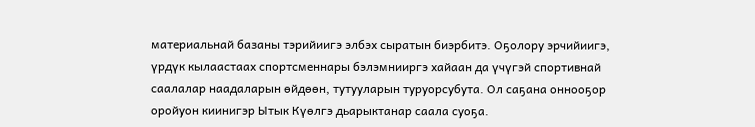материальнай базаны тэрийиигэ элбэх сыратын биэрбитэ. Оҕолору эрчийиигэ, үрдүк кылаастаах спортсменнары бэлэмнииргэ хайаан да үчүгэй спортивнай саалалар наадаларын өйдөөн, тутууларын туруорсубута. Ол саҕана оннооҕор оройуон киинигэр Ытык Күөлгэ дьарыктанар саала суоҕа.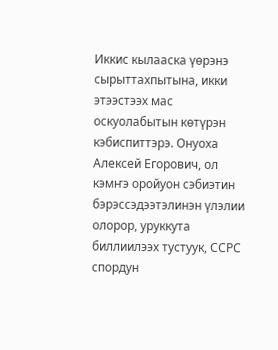Иккис кылааска үөрэнэ сырыттахпытына, икки этээстээх мас оскуолабытын көтүрэн кэбиспиттэрэ. Онуоха Алексей Егорович, ол кэмҥэ оройуон сэбиэтин бэрэссэдээтэлинэн үлэлии олорор, уруккута биллиилээх тустуук, ССРС спордун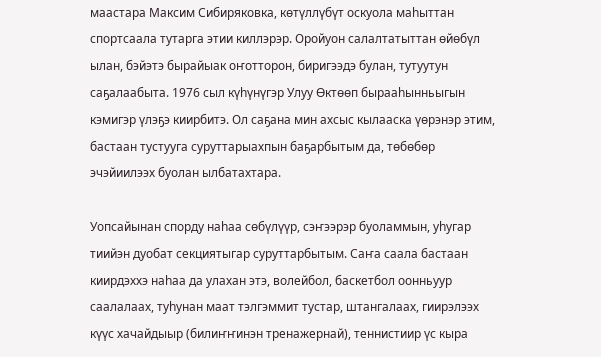маастара Максим Сибиряковка, көтүллүбүт оскуола маһыттан спортсаала тутарга этии киллэрэр. Оройуон салалтатыттан өйөбүл ылан, бэйэтэ бырайыак оҥотторон, биригээдэ булан, тутуутун саҕалаабыта. 1976 сыл күһүнүгэр Улуу Өктөөп бырааһынньыгын кэмигэр үлэҕэ киирбитэ. Ол саҕана мин ахсыс кылааска үөрэнэр этим, бастаан тустууга суруттарыахпын баҕарбытым да, төбөбөр эчэйиилээх буолан ылбатахтара.

Уопсайынан спорду наһаа сөбүлүүр, сэҥээрэр буоламмын, уһугар тиийэн дуобат секциятыгар суруттарбытым. Саҥа саала бастаан киирдэххэ наһаа да улахан этэ, волейбол, баскетбол оонньуур саалалаах, туһунан маат тэлгэммит тустар, штангалаах, гиирэлээх күүс хачайдыыр (билиҥҥинэн тренажернай), теннистиир үс кыра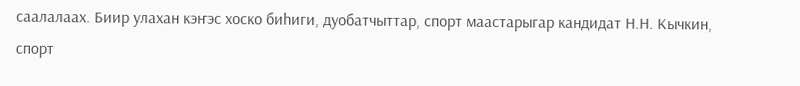саалалаах. Биир улахан кэҥэс хоско биһиги, дуобатчыттар, спорт маастарыгар кандидат Н.Н. Кычкин, спорт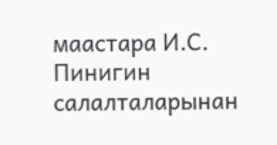маастара И.С. Пинигин салалталарынан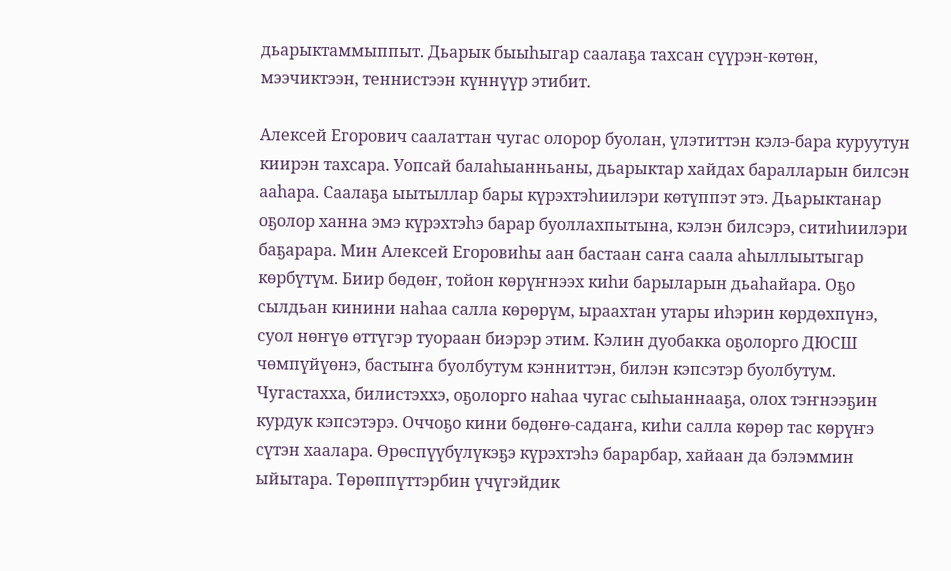дьарыктаммыппыт. Дьарык быыһыгар саалаҕа тахсан сүүрэн-көтөн, мээчиктээн, теннистээн күннүүр этибит.

Алексей Егорович саалаттан чугас олорор буолан, үлэтиттэн кэлэ-бара куруутун киирэн тахсара. Уопсай балаһыанньаны, дьарыктар хайдах баралларын билсэн ааһара. Саалаҕа ыытыллар бары күрэхтэһиилэри көтүппэт этэ. Дьарыктанар оҕолор ханна эмэ күрэхтэһэ барар буоллахпытына, кэлэн билсэрэ, ситиһиилэри баҕарара. Мин Алексей Егоровиһы аан бастаан саҥа саала аһыллыытыгар көрбүтүм. Биир бөдөҥ, тойон көрүҥнээх киһи барыларын дьаһайара. Оҕо сылдьан кинини наһаа салла көрөрүм, ыраахтан утары иһэрин көрдөхпүнэ, суол нөҥүө өттүгэр туораан биэрэр этим. Кэлин дуобакка оҕолорго ДЮСШ чөмпүйүөнэ, бастыҥа буолбутум кэнниттэн, билэн кэпсэтэр буолбутум. Чугастахха, билистэххэ, оҕолорго наһаа чугас сыһыаннааҕа, олох тэҥнээҕин курдук кэпсэтэрэ. Оччоҕо кини бөдөҥө-садаҥа, киһи салла көрөр тас көрүҥэ сүтэн хаалара. Өрөспүүбүлүкэҕэ күрэхтэһэ барарбар, хайаан да бэлэммин ыйытара. Төрөппүттэрбин үчүгэйдик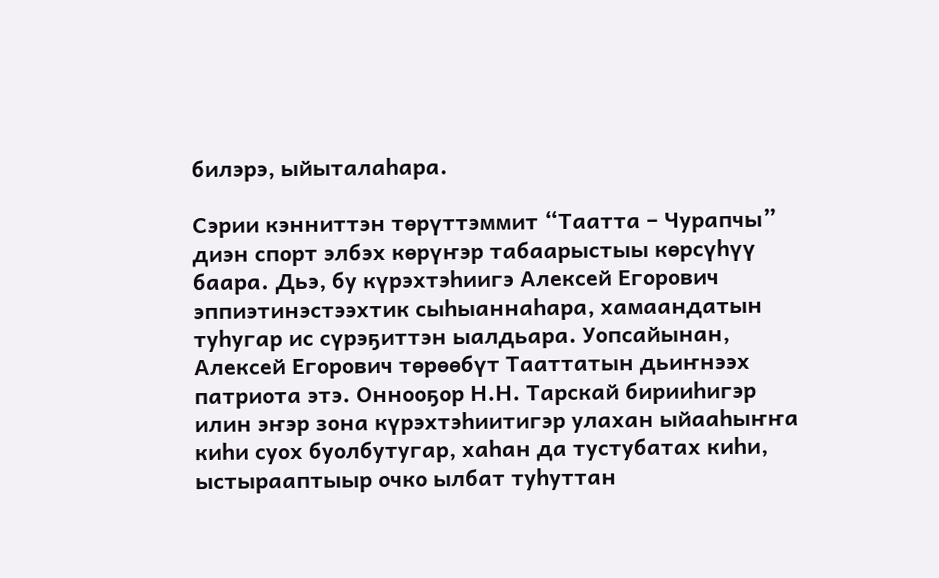билэрэ, ыйыталаһара.

Сэрии кэнниттэн төрүттэммит “Таатта – Чурапчы” диэн спорт элбэх көрүҥэр табаарыстыы көрсүһүү баара. Дьэ, бу күрэхтэһиигэ Алексей Егорович эппиэтинэстээхтик сыһыаннаһара, хамаандатын туһугар ис сүрэҕиттэн ыалдьара. Уопсайынан, Алексей Егорович төрөөбүт Тааттатын дьиҥнээх патриота этэ. Оннооҕор Н.Н. Тарскай бирииһигэр илин эҥэр зона күрэхтэһиитигэр улахан ыйааһыҥҥа киһи суох буолбутугар, хаһан да тустубатах киһи, ыстырааптыыр очко ылбат туһуттан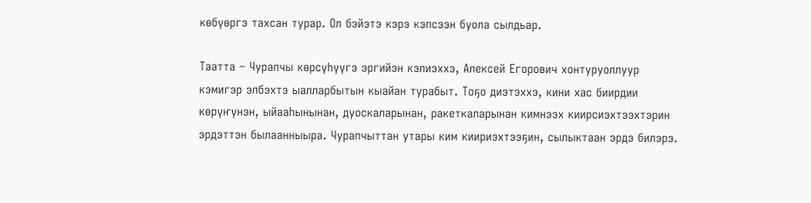көбүөргэ тахсан турар. Ол бэйэтэ кэрэ кэпсээн буола сылдьар.

Таатта – Чурапчы көрсүһүүгэ эргийэн кэлиэххэ, Алексей Егорович хонтуруоллуур кэмигэр элбэхтэ ыалларбытын кыайан турабыт. Тоҕо диэтэххэ, кини хас биирдии көрүҥүнэн, ыйааһынынан, дуоскаларынан, ракеткаларынан кимнээх киирсиэхтээхтэрин эрдэттэн былаанныыра. Чурапчыттан утары ким киириэхтээҕин, сылыктаан эрдэ билэрэ.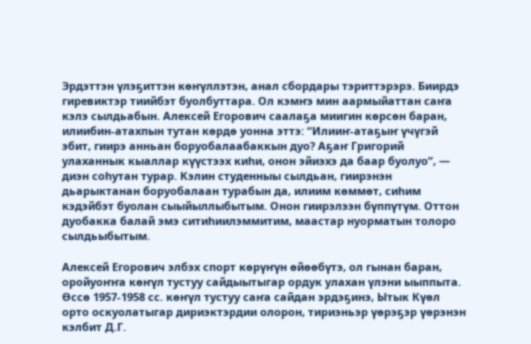Эрдэттэн үлэҕиттэн көҥүллэтэн, анал сбордары тэриттэрэрэ. Биирдэ гиревиктэр тиийбэт буолбуттара. Ол кэмҥэ мин аармыйаттан саҥа кэлэ сылдьабын. Алексей Егорович саалаҕа миигин көрсөн баран, илиибин-атахпын тутан көрдө уонна эттэ: “Илииҥ-атаҕыҥ үчүгэй эбит, гиирэ анньан боруобалаабаккын дуо? Аҕаҥ Григорий улаханнык кыаллар күүстээх киһи, онон эйиэхэ да баар буолуо”, — диэн соһутан турар. Кэлин студенныы сылдьан, гиирэнэн дьарыктанан боруобалаан турабын да, илиим көммөт, сиһим кэдэйбэт буолан сыыйыллыбытым. Онон гиирэлээн бүппүтүм. Оттон дуобакка балай эмэ ситиһиилэммитим, маастар нуорматын толоро сылдьыбытым.

Алексей Егорович элбэх спорт көрүҥүн өйөөбүтэ, ол гынан баран, оройуоҥҥа көҥүл тустуу сайдыытыгар ордук улахан үлэни ыыппыта. Өссө 1957-1958 сс. көҥүл тустуу саҥа сайдан эрдэҕинэ, Ытык Күөл орто оскуолатыгар дириэктэрдии олорон, тириэньэр үөрэҕэр үөрэнэн кэлбит Д.Г.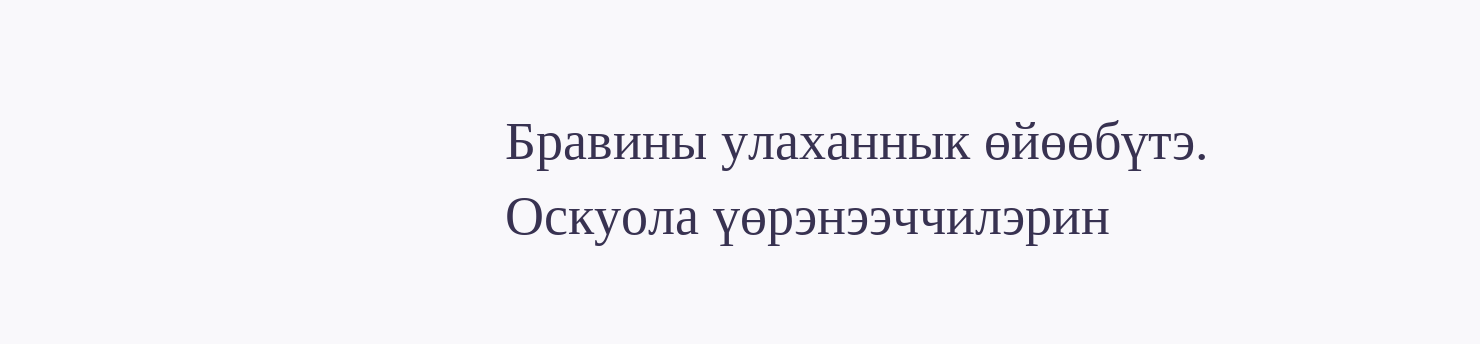Бравины улаханнык өйөөбүтэ. Оскуола үөрэнээччилэрин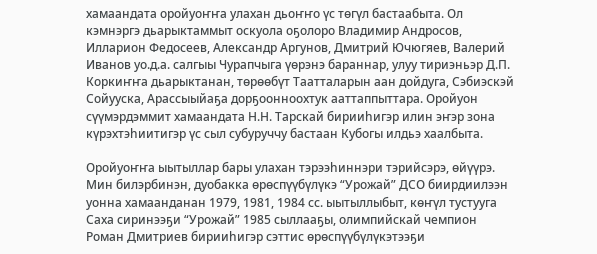хамаандата оройуоҥҥа улахан дьоҥҥо үс төгүл бастаабыта. Ол кэмнэргэ дьарыктаммыт оскуола оҕолоро Владимир Андросов, Илларион Федосеев, Александр Аргунов, Дмитрий Ючюгяев, Валерий Иванов уо.д.а. салгыы Чурапчыга үөрэнэ бараннар, улуу тириэньэр Д.П. Коркиҥҥа дьарыктанан, төрөөбүт Таатталарын аан дойдуга, Сэбиэскэй Сойууска, Арассыыйаҕа дорҕоонноохтук ааттаппыттара. Оройуон сүүмэрдэммит хамаандата Н.Н. Тарскай бирииһигэр илин эҥэр зона күрэхтэһиитигэр үс сыл субуруччу бастаан Кубогы илдьэ хаалбыта.

Оройуоҥҥа ыытыллар бары улахан тэрээһиннэри тэрийсэрэ, өйүүрэ. Мин билэрбинэн, дуобакка өрөспүүбүлүкэ “Урожай” ДСО биирдиилээн уонна хамаанданан 1979, 1981, 1984 сс. ыытыллыбыт, көҥүл тустууга Саха сиринээҕи “Урожай” 1985 сыллааҕы, олимпийскай чемпион Роман Дмитриев бирииһигэр сэттис өрөспүүбүлүкэтээҕи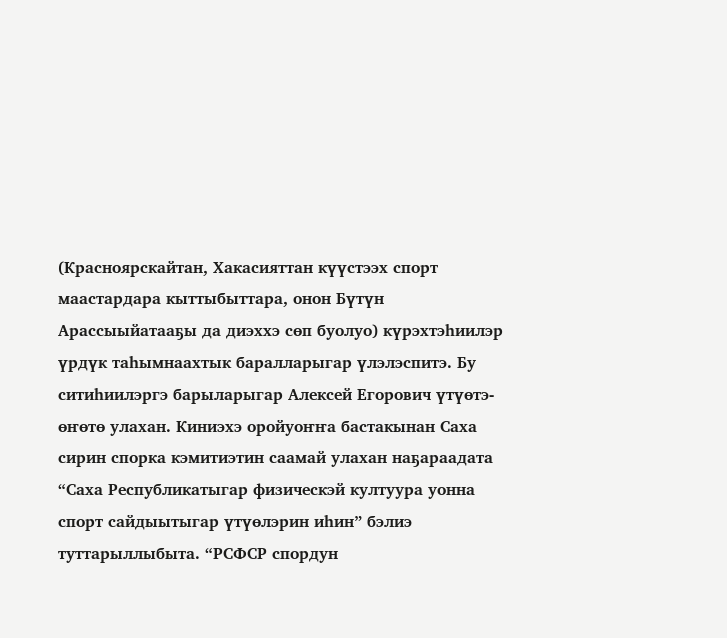(Красноярскайтан, Хакасияттан күүстээх спорт маастардара кыттыбыттара, онон Бүтүн Арассыыйатааҕы да диэххэ сөп буолуо) күрэхтэһиилэр үрдүк таһымнаахтык баралларыгар үлэлэспитэ. Бу ситиһиилэргэ барыларыгар Алексей Егорович үтүөтэ-өҥөтө улахан. Киниэхэ оройуоҥҥа бастакынан Саха сирин спорка кэмитиэтин саамай улахан наҕараадата “Саха Республикатыгар физическэй култуура уонна спорт сайдыытыгар үтүөлэрин иһин” бэлиэ туттарыллыбыта. “РСФСР спордун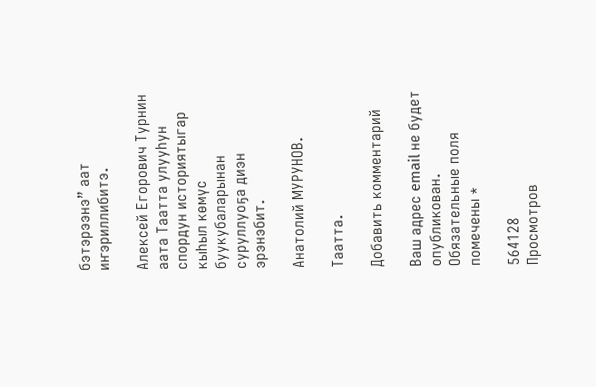бэтэрээнэ” аат иҥэриллибитэ.

Алексей Егорович Турнин аата Таатта улууһун спордун историятыгар кыһыл көмүс буукубаларынан суруллуоҕа диэн эрэнэбит.

Анатолий МУРУНОВ.

Таатта.

Добавить комментарий

Ваш адрес email не будет опубликован. Обязательные поля помечены *

564128
Просмотров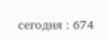сегодня : 674